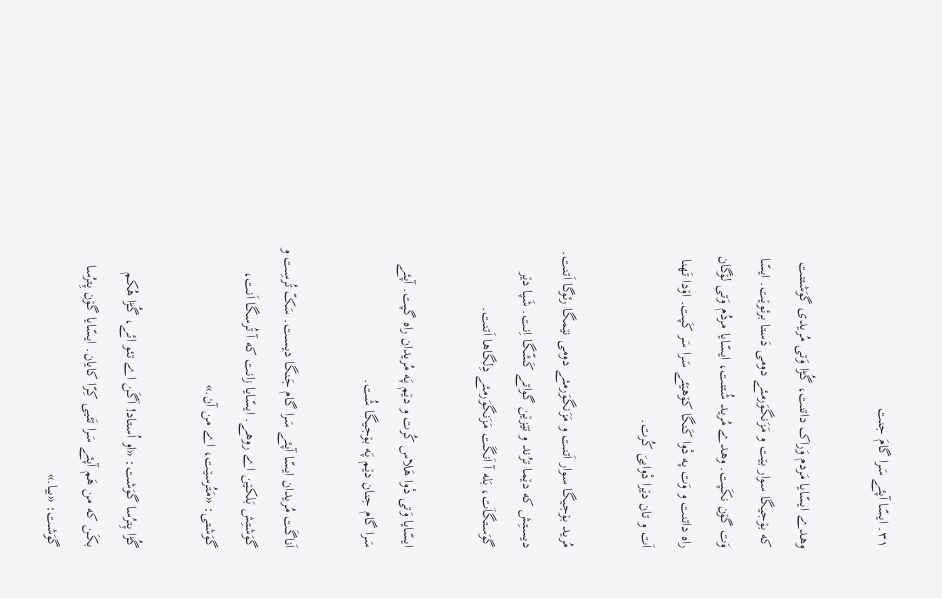۳۱. ایسّا آپئے سَرا گامَ جنت

وهدے ایسّایا مَردم وَراک داتنت، گُڑا وَتی مُریدی گوَشتنت که بۆجیگا سوار بێت و مَزَنگوَرمئے دومی دَستا برئوێت. ایسّا وَت گۆن نکَپت. وهدے مُرید شُتنت، ایسّایا مردُم وَتی لۆگان راه داتنت و وَت په دْوا کَنگا کۆهێئے سَرا سَر کَپت. اۆدا تَهنا اَت و تان دێرا دْواییَ کُرت.

مُرید بۆجیگا سوار اَتنت و مَزَنگوَرمئے دومی نێمگا رئوگا اَتنت. دیستِش که دێما ترُند و تێزێن گواتے کَشّگا اِنت. شَپا دێر گوَستگاَت، بَله آ اَنگَت مَزَنگوَرمئے دِلگاها اَتنت.

ایسّایا وَتی دْوا هَلاس کُرت و دێم پَه مُریدان راه گپت. آپئے سَرا گام جنان دێم پَه بۆجیگا شُت.

اَناگَت مُریدان ایسّا آپئے سَرا گام جَنگا دیست. سَکّ تُرسِت و گوَشتِش بَلکێن اے روهے. ایسّایا زانت که آ تُرسگا اَنت، گوَشتی: «مَتُرسێت، اے من آن.»

گُڑا پِترُسا گوَشت: «او اُستاد! اَگَن اے تئو ائے، گُڑا هُکم بکَن که من هَم آپئے سَرا تَئیی کِرّا کایان. ایسّایا گۆن پِترُسا گوَشت: «بیا.»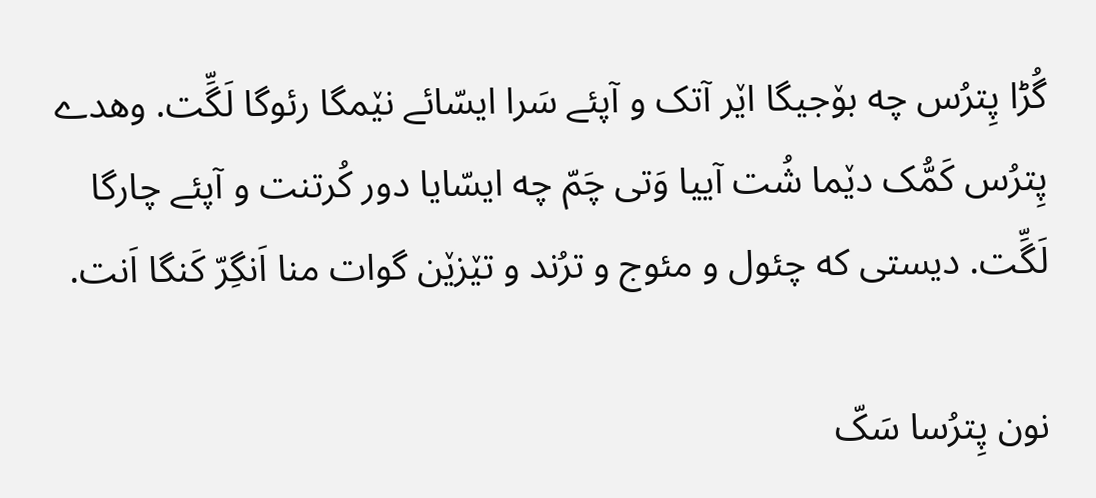گُڑا پِترُس چه بۆجیگا اێر آتک و آپئے سَرا ایسّائے نێمگا رئوگا لَگِّت. وهدے پِترُس کَمُّک دێما شُت آییا وَتی چَمّ چه ایسّایا دور کُرتنت و آپئے چارگا لَگِّت. دیستی که چئول و مئوج و ترُند و تێزێن گوات منا اَنگِرّ کَنگا اَنت.

نون پِترُسا سَکّ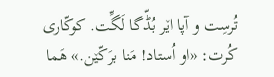تُرسِت و آپا اێر بُڈّگا لَگِّت. کوکّاری کُرت: «او اُستاد! مَنا برَکّێن.» هَما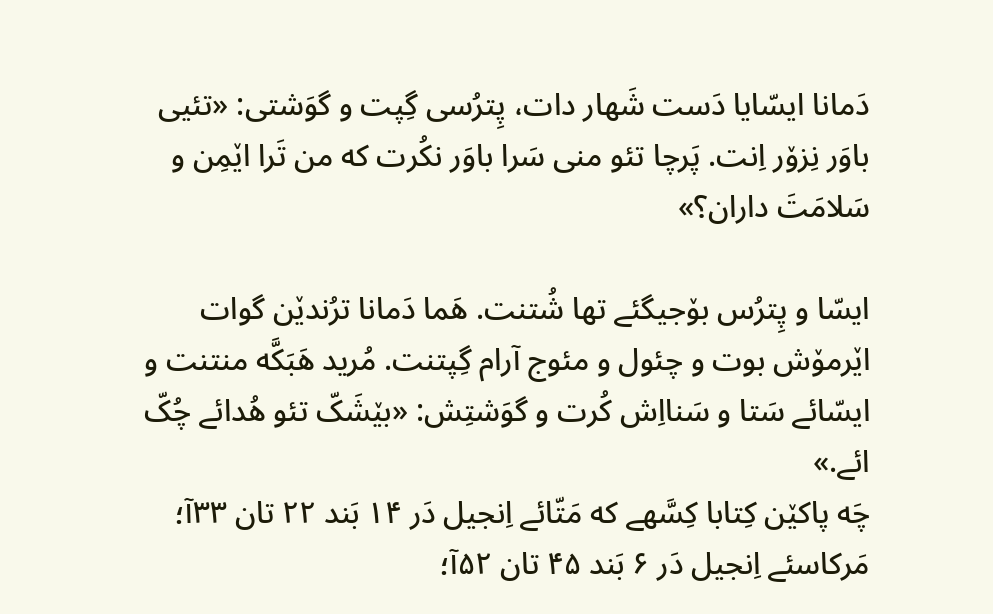دَمانا ایسّایا دَست شَهار دات، پِترُسی گِپت و گوَشتی: «تئیی باوَر نِزۆر اِنت. پَرچا تئو منی سَرا باوَر نکُرت که من تَرا اێمِن و سَلامَتَ داران؟»

ایسّا و پِترُس بۆجیگئے تها شُتنت. هَما دَمانا ترُندێن گوات اێرمۆش بوت و چئول و مئوج آرام گِپتنت. مُرید هَبَکَّه منتنت و ایسّائے سَتا و سَنااِش کُرت و گوَشتِش: «بێشَکّ تئو هُدائے چُکّ ائے.»
چَه پاکێن کِتابا کِسَّهے که مَتّائے اِنجیل دَر ۱۴ بَند ۲۲ تان ۳۳آ؛ مَرکاسئے اِنجیل دَر ۶ بَند ۴۵ تان ۵۲آ؛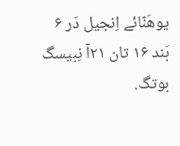یوهَنّائے اِنجیل دَر ۶ بَند ۱۶ تان ۲۱آ نِبیسگ بوتگ.